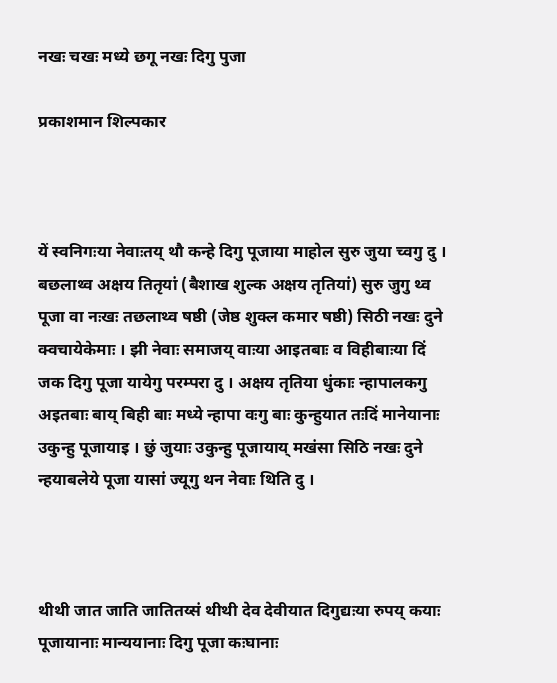नखः चखः मध्ये छगू नखः दिगु पुजा

प्रकाशमान शिल्पकार



यें स्वनिगःया नेवाःतय् थौ कन्हे दिगु पूजाया माहोल सुरु जुया च्वगु दु । बछलाथ्व अक्षय तितृयां (बैशाख शुल्क अक्षय तृतियां) सुरु जुगु थ्व पूजा वा नःखः तछलाथ्व षष्ठी (जेष्ठ शुक्ल कमार षष्ठी) सिठी नखः दुने क्वचायेकेमाः । झी नेवाः समाजय् वाःया आइतबाः व विहीबाःया दिं जक दिगु पूजा यायेगु परम्परा दु । अक्षय तृतिया धुंकाः न्हापालकगु अइतबाः बाय् बिही बाः मध्ये न्हापा वःगु बाः कुन्हुयात तःदिं मानेयानाः उकुन्हु पूजायाइ । छुं जुयाः उकुन्हु पूजायाय् मखंसा सिठि नखः दुने न्हयाबलेये पूजा यासां ज्यूगु थन नेवाः थिति दु ।



थीथी जात जाति जातितय्सं थीथी देव देवीयात दिगुद्यःया रुपय् कयाः पूजायानाः मान्ययानाः दिगु पूजा कःघानाः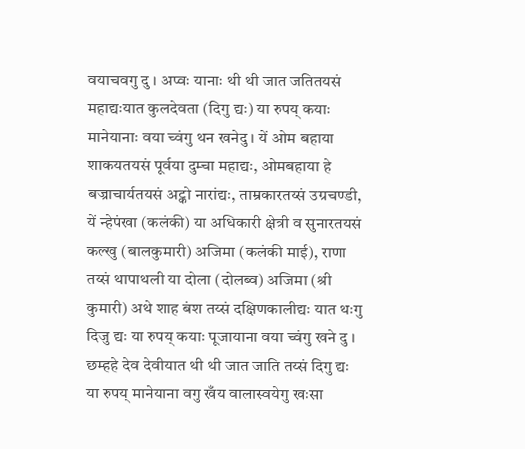वयाचवगु दु । अप्वः यानाः थी थी जात जतितयसं महाद्यःयात कुलदेवता (दिगु द्यः) या रुपय् कयाः मानेयानाः वया च्वंगु थन खनेदु । यें ओम बहाया शाकयतयसं पूर्वया दुम्चा महाद्यः, ओमबहाया हे बज्राचार्यतयसं अट्को नारांद्यः, ताम्रकारतय्सं उग्रचण्डी, यें न्हेपंखा (कलंकी) या अधिकारी क्षेत्री व सुनारतयसं कल्खु (बालकुमारी) अजिमा (कलंकी माई), राणा तय्सं थापाथली या दोला (दोलब्व) अजिमा (श्री कुमारी) अथे शाह बंश तय्सं दक्षिणकालीद्यः यात थःगु दिजु द्यः या रुपय् कयाः पूजायाना वया च्वंगु खने दु । छम्हहे देव देवीयात थी थी जात जाति तय्सं दिगु द्यः या रुपय् मानेयाना वगु खँय वालास्वयेगु खःसा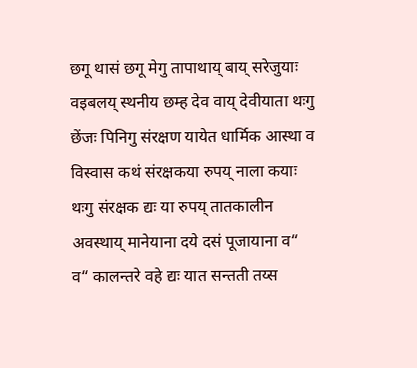छगू थासं छगू मेगु तापाथाय् बाय् सरेजुयाः वइबलय् स्थनीय छम्ह देव वाय् देवीयाता थःगु छेंजः पिनिगु संरक्षण यायेत धार्मिक आस्था व विस्वास कथं संरक्षकया रुपय् नाला कयाः थःगु संरक्षक द्यः या रुपय् तातकालीन अवस्थाय् मानेयाना दये दसं पूजायाना व“ व“ कालन्तरे वहे द्यः यात सन्तती तय्स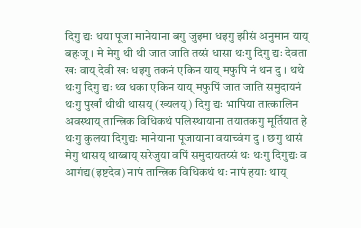दिगु द्यः धया पूजा मानेयाना बगु जुइमा धइगु झीसं अनुमान याय् बहःजू । मे मेगु थी थी जात जाति तय्सं धासा थःगु दिगु द्यः देवता खः वाय् देवी खः धइगु तकनं एकिन याय् मफुपि नं थन दु । थथे थःगु दिगु द्यः थ्व धका एकिन याय् मफुपिं जात जाति समुदायनं थःगु पुर्खां थीथी थासय् (ख्यलय्) दिगु द्यः भापिया तात्कालिन अवस्थाय् तान्त्रिक विधिकथं पलिस्थायाना तयातकगु मूर्तियात हे थःगु कुलया दिगुद्यः मानेयाना पूजायाना वयाच्वंग दु । छगु थासं मेगु थासय् थाय्बाय् सरेजुया वपिं समुदायतय्सं थः थःगु दिगुद्यः व आगंद्य(इष्टदेव) नापं तान्त्रिक विधिकथं थः नापं हयाः थाय्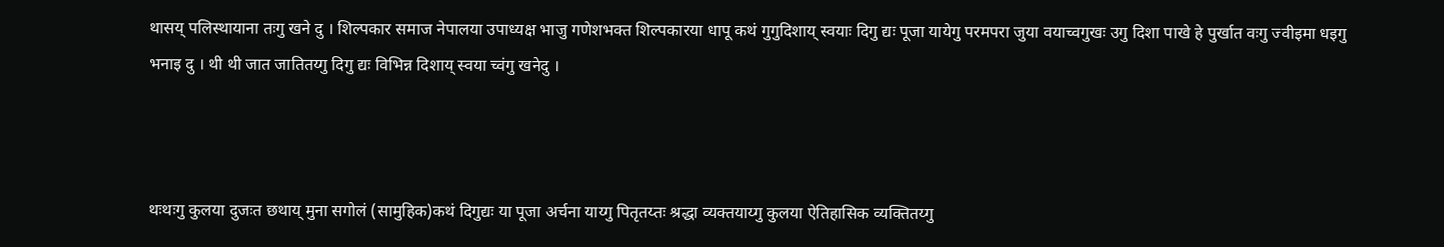थासय् पलिस्थायाना तःगु खने दु । शिल्पकार समाज नेपालया उपाध्यक्ष भाजु गणेशभक्त शिल्पकारया धापू कथं गुगुदिशाय् स्वयाः दिगु द्यः पूजा यायेगु परमपरा जुया वयाच्वगुखः उगु दिशा पाखे हे पुर्खात वःगु ज्वीइमा धइगु भनाइ दु । थी थी जात जातितय्गु दिगु द्यः विभिन्न दिशाय् स्वया च्वंगु खनेदु ।



थःथःगु कुलया दुजःत छथाय् मुना सगोलं (सामुहिक)कथं दिगुद्यः या पूजा अर्चना याय्गु पितृतय्तः श्रद्धा व्यक्तयाय्गु कुलया ऐतिहासिक व्यक्तितय्गु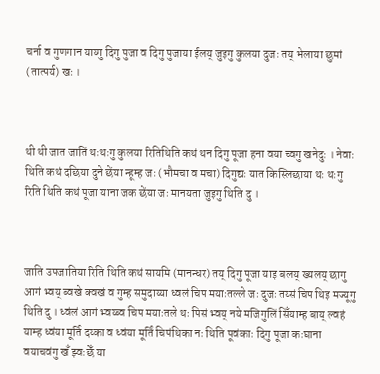चर्ना व गुणगान याय्गु दिगु पुजा व दिगु पुजाया ईलय् जुइगु कुलया दुजः तय् भेलाया छुमां (तात्पर्य) खः ।



थी थी जात जातिं थःथःगु कुलया रितिथिति कथं थन दिगु पूजा हना वया च्वगु खनेदुः । नेवाः थिति कथं दछिया दुने छेंया न्हूम्ह जः (भौमचा व मचा) दिगुद्यः यात किस्लिछाया थः थःगु रिति थिति कथं पूजा याना जक छेंया जः मानयता जुइगु थिति दु ।



जाति उपजातिया रिति थिति कथं सायमि (मानन्धर) तय् दिगु पूजा याइ बलय् ख्यलय् छागु आगं भ्वय् ब्वखे क्वख‌ं व गुम्ह समुदाय्या ध्वलं चिप मयाःतल्ले जः दुजः तय्सं चिप थिइ मज्यूगु थिति दु । ध्वंलं आगं भ्वय्ब्व चिप मयाःतले थः पिसं भ्वय् नये मजिगुलिं सिँयाम्ह बाय् ल्वहं याम्ह ध्वंया मूर्ति दय्का व ध्वंया मूर्तिं चिपंथिका नः थिति पूवंकाः दिगु पूजा कःघाना वयाचवंगु खँ झ्वःछेँ या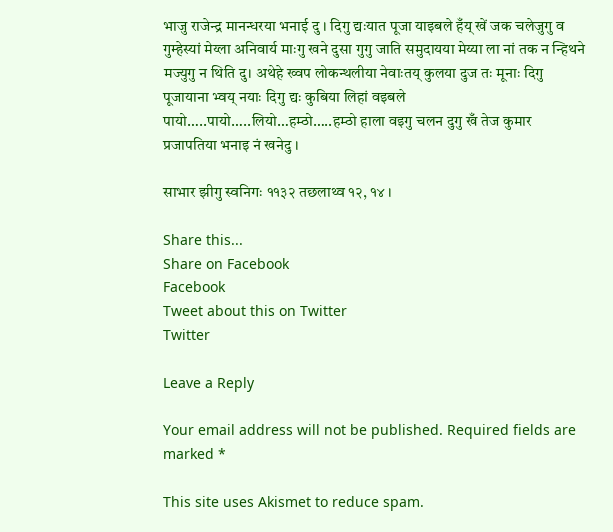भाजु राजेन्द्र मानन्धरया भनाई दु । दिगु द्यःयात पूजा याइबले हँय् खें जक चलेजुगु व गुम्हेस्यां मेय्ला अनिवार्य माःगु खने दुसा गुगु जाति समुदायया मेय्या ला नां तक न न्हिथने मज्युगु न थिति दु। अथेहे ख्वप लोकन्थलीया नेवाःतय् कुलया दुज तः मूनाः दिगु पूजायाना भ्वय् नयाः दिगु द्यः कुबिया लिहां वइबले पायो…..पायो…..लियो…हम्ठो…..हम्ठो हाला वइगु चलन दुगु खँ तेज कुमार प्रजापतिया भनाइ नं खनेदु ।

साभार झीगु स्वनिगः ११३२ तछलाथ्व १२, १४ ।

Share this...
Share on Facebook
Facebook
Tweet about this on Twitter
Twitter

Leave a Reply

Your email address will not be published. Required fields are marked *

This site uses Akismet to reduce spam.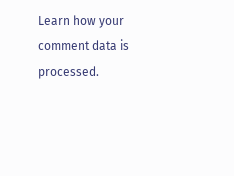Learn how your comment data is processed.